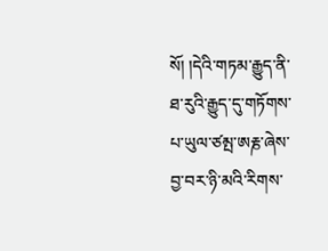སོ། །དེའི་གཏམ་རྒྱུད་ནི་ཐ་རུའི་རྒྱུད་དུ་གཏོགས་པ་ཡུལ་ཙམྤ་ཨརྞ་ཞེས་བྱ་བར་ཉི་མའི་རིགས་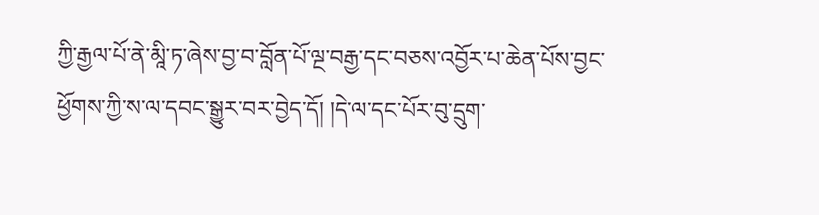ཀྱི་རྒྱལ་པོ་ནེ་མཱི་ཏ་ཞེས་བྱ་བ་བློན་པོ་ལྔ་བརྒྱ་དང་བཅས་འབྱོར་པ་ཆེན་པོས་བྱང་ཕྱོགས་ཀྱི་ས་ལ་དབང་སྒྱུར་བར་བྱེད་དོ། །དེ་ལ་དང་པོར་བུ་དྲུག་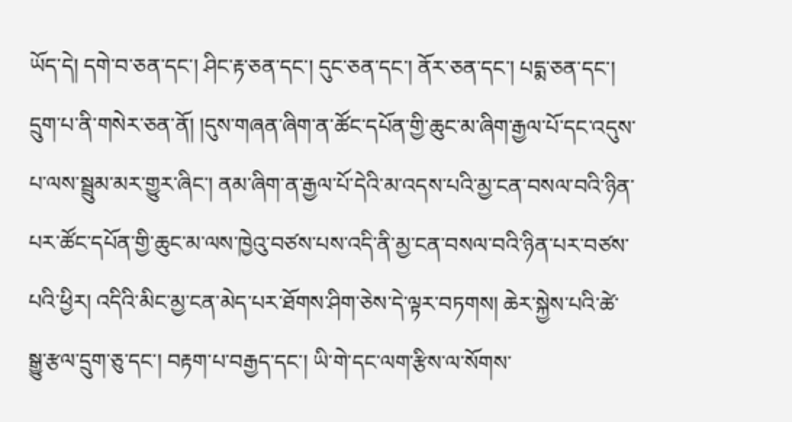ཡོད་དེ། དགེ་བ་ཅན་དང་། ཤིང་རྟ་ཅན་དང་། དུང་ཅན་དང་། ནོར་ཅན་དང་། པདྨ་ཅན་དང་། དྲུག་པ་ནི་གསེར་ཅན་ནོ། །དུས་གཞན་ཞིག་ན་ཚོང་དཔོན་གྱི་ཆུང་མ་ཞིག་རྒྱལ་པོ་དང་འདུས་པ་ལས་སྦྲུམ་མར་གྱུར་ཞིང་། ནམ་ཞིག་ན་རྒྱལ་པོ་དེའི་མ་འདས་པའི་མྱ་ངན་བསལ་བའི་ཉིན་པར་ཚོང་དཔོན་གྱི་ཆུང་མ་ལས་ཁྱེའུ་བཙས་པས་འདི་ནི་མྱ་ངན་བསལ་བའི་ཉིན་པར་བཙས་པའི་ཕྱིར། འདིའི་མིང་མྱ་ངན་མེད་པར་ཐོགས་ཤིག་ཅེས་དེ་ལྟར་བཏགས། ཆེར་སྐྱེས་པའི་ཚེ་སྒྱུ་རྩལ་དྲུག་ཅུ་དང་། བརྟག་པ་བརྒྱད་དང་། ཡི་གེ་དང་ལག་རྩིས་ལ་སོགས་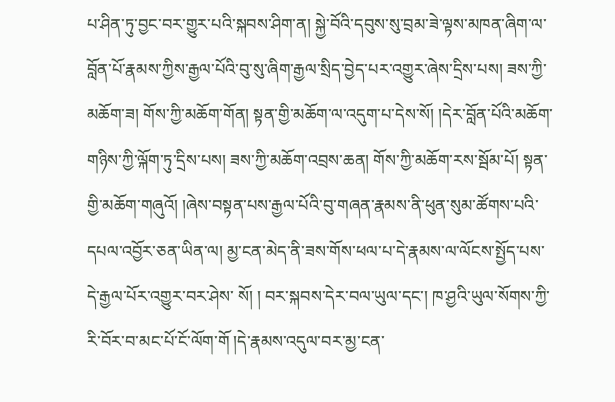པ་ཤིན་ཏུ་བྱང་བར་གྱུར་པའི་སྐབས་ཤིག་ན། སྐྱེ་བོའི་དབུས་སུ་བྲམ་ཟེ་ལྟས་མཁན་ཞིག་ལ་བློན་པོ་རྣམས་ཀྱིས་རྒྱལ་པོའི་བུ་སུ་ཞིག་རྒྱལ་སྲིད་བྱེད་པར་འགྱུར་ཞེས་དྲིས་པས། ཟས་ཀྱི་མཆོག་ཟ། གོས་ཀྱི་མཆོག་གོན། སྟན་གྱི་མཆོག་ལ་འདུག་པ་དེས་སོ། །དེར་བློན་པོའི་མཆོག་གཉིས་ཀྱི་ལྐོག་ཏུ་དྲིས་པས། ཟས་ཀྱི་མཆོག་འབྲས་ཆན། གོས་ཀྱི་མཆོག་རས་སྦོམ་པོ། སྟན་གྱི་མཆོག་གཞུའོ། །ཞེས་བསྟན་པས་རྒྱལ་པོའི་བུ་གཞན་རྣམས་ནི་ཕུན་སུམ་ཚོགས་པའི་དཔལ་འབྱོར་ཅན་ཡིན་ལ། མྱ་ངན་མེད་ནི་ཟས་གོས་ཕལ་པ་དེ་རྣམས་ལ་ལོངས་སྤྱོད་པས་དེ་རྒྱལ་པོར་འགྱུར་བར་ཤེས་ སོ། ། བར་སྐབས་དེར་བལ་ཡུལ་དང་། ཁ་ཤྱའི་ཡུལ་སོགས་ཀྱི་རི་བོར་བ་མང་པོ་ངོ་ལོག་གོ །དེ་རྣམས་འདུལ་བར་མྱ་ངན་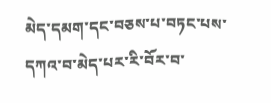མེད་དམག་དང་བཅས་པ་བཏང་པས་དཀའ་བ་མེད་པར་རི་བོར་བ་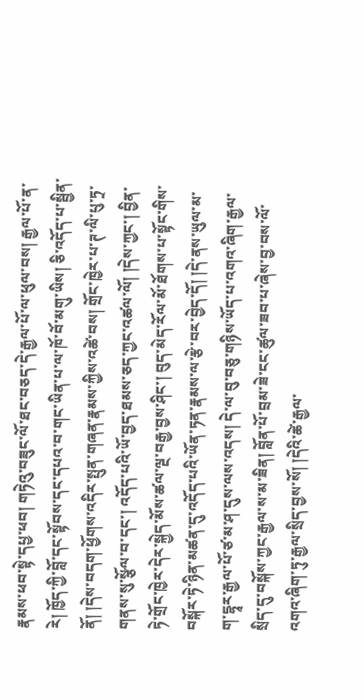རྣམས་ཕབ་སྟེ་དཔྱ་ཕབ། གཏེའུ་བཟུང་ལོ་ཐང་བཅད་དེ་རྒྱལ་པོ་ལ་ཕུལ་བས། རྒྱལ་པོ་ན་རེ། ཁྱོད་ཀྱི་བློ་དང་སྟོབས་དང་དཔའ་བ་གང་ཡིན་པ་ལ་ཁོ་བོ་མགུ་ཡིས། ཅི་འདོད་པ་སྦྱིན་ནོ། །དེས་བདག་ཕྱོགས་འདིར་སྤུན་གཞན་རྣམས་ཀྱིས་འཚེ་བས། གྲོང་ཁྱེར་པ་ཊ་ལི་པུ་ཏྲ་གནས་སུ་སྩོལ་བ་དང་། འདོད་པའི་ཡོ་བྱད་ཐམས་ཅད་ཀྱང་འཚལ་ལོ། །དེས་ཀྱང་། བྱིན་ཏེ་གྲོང་ཁྱེར་དེར་སྐྱེད་མོས་ཚལ་ལྔ་བརྒྱ་བྱས་ཤིང་། བུད་མེད་རོལ་མོ་ཐོགས་པ་སྟོང་གིས་བསྐོར་ཏེ་ཉིན་མཚན་དུ་འདོད་པའི་ཡོན་ཏན་རྣམས་ལ་རྩེ་བར་བྱེད་དོ། །དེ་ནས་ཡུལ་མ་ག་དྷཱར་རྒྱལ་པོ་ཙ་མ་ཤ་དུས་ལས་འདས། དེ་ལ་བུ་བཅུ་གཉིས་ཡོད་པ་འགའ་ཞིག་རྒྱལ་སྲིད་དུ་བསྐོས་ཀྱང་རྒྱལ་ས་མ་ཟིན། བློན་པོ་བྲམ་ཟེ་ངང་ཚུལ་ཟབ་པ་ཞེས་བྱ་བས་ལོ་འགའ་ཞིག་ཏུ་རྒྱལ་སྲིད་བྱས་སོ། །དེའི་ཚེ་རྒྱལ་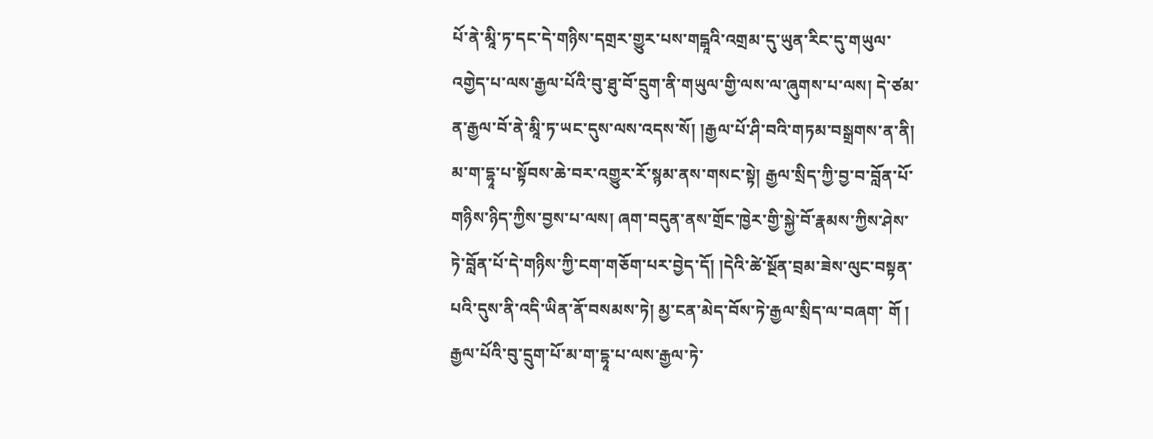པོ་ནེ་མཱི་ཏ་དང་དེ་གཉིས་དགྲར་གྱུར་པས་གདྒཱའི་འགྲམ་དུ་ཡུན་རིང་དུ་གཡུལ་འགྱེད་པ་ལས་རྒྱལ་པོའི་བུ་ཐུ་བོ་དྲུག་ནི་གཡུལ་གྱི་ལས་ལ་ཞུགས་པ་ལས། དེ་ཙམ་ན་རྒྱལ་བོ་ནེ་མཱི་ཏ་ཡང་དུས་ལས་འདས་སོ། །རྒྱལ་པོ་ཤི་བའི་གཏམ་བསྒྲགས་ན་ནི། མ་ག་དྷཱ་པ་སྟོབས་ཆེ་བར་འགྱུར་རོ་སྙམ་ནས་གསང་སྟེ། རྒྱལ་སྲིད་ཀྱི་བྱ་བ་བློན་པོ་གཉིས་ཉིད་ཀྱིས་བྱས་པ་ལས། ཞག་བདུན་ནས་གྲོང་ཁྱེར་གྱི་སྐྱེ་བོ་རྣམས་ཀྱིས་ཤེས་ཏེ་བློན་པོ་དེ་གཉིས་ཀྱི་ངག་གཅོག་པར་བྱེད་དོ། །དེའི་ཚེ་སྔོན་བྲམ་ཟེས་ལུང་བསྟན་པའི་དུས་ནི་འདི་ཡིན་ནོ་བསམས་ཏེ། མྱ་ངན་མེད་བོས་ཏེ་རྒྱལ་སྲིད་ལ་བཞག་ གོ ། རྒྱལ་པོའི་བུ་དྲུག་པོ་མ་ག་དྷཱ་པ་ལས་རྒྱལ་ཏེ་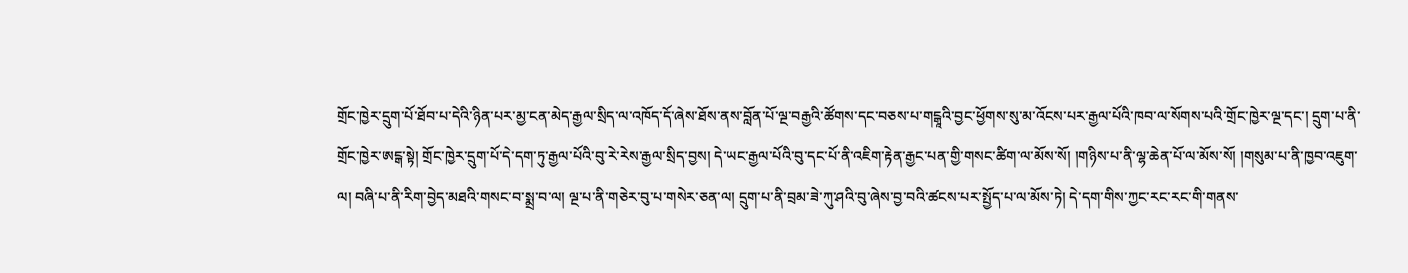གྲོང་ཁྱེར་དྲུག་པོ་ཐོབ་པ་དེའི་ཉིན་པར་མྱ་ངན་མེད་རྒྱལ་སྲིད་ལ་འཁོད་དོ་ཞེས་ཐོས་ནས་བློན་པོ་ལྔ་བརྒྱའི་ཚོགས་དང་བཅས་པ་གངྒཱའི་བྱང་ཕྱོགས་སུ་མ་འོངས་པར་རྒྱལ་པོའི་ཁབ་ལ་སོགས་པའི་གྲོང་ཁྱེར་ལྔ་དང་། དྲུག་པ་ནི་གྲོང་ཁྱེར་ཨངྒ་སྟེ། གྲོང་ཁྱེར་དྲུག་པོ་དེ་དག་ཏུ་རྒྱལ་པོའི་བུ་རེ་རེས་རྒྱལ་སྲིད་བྱས། དེ་ཡང་རྒྱལ་པོའི་བུ་དང་པོ་ནི་འཇིག་རྟེན་རྒྱང་པན་གྱི་གསང་ཚིག་ལ་མོས་སོ། །གཉིས་པ་ནི་ལྷ་ཆེན་པོ་ལ་མོས་སོ། །གསུམ་པ་ནི་ཁྱབ་འཇུག་ལ། བཞི་པ་ནི་རིག་བྱེད་མཐའི་གསང་བ་སྨྲ་བ་ལ། ལྔ་པ་ནི་གཅེར་བུ་པ་གསེར་ཅན་ལ། དྲུག་པ་ནི་བྲམ་ཟེ་ཀུ་ཤའི་བུ་ཞེས་བྱ་བའི་ཚངས་པར་སྤྱོད་པ་ལ་མོས་ཏེ། དེ་དག་གིས་ཀྱང་རང་རང་གི་གནས་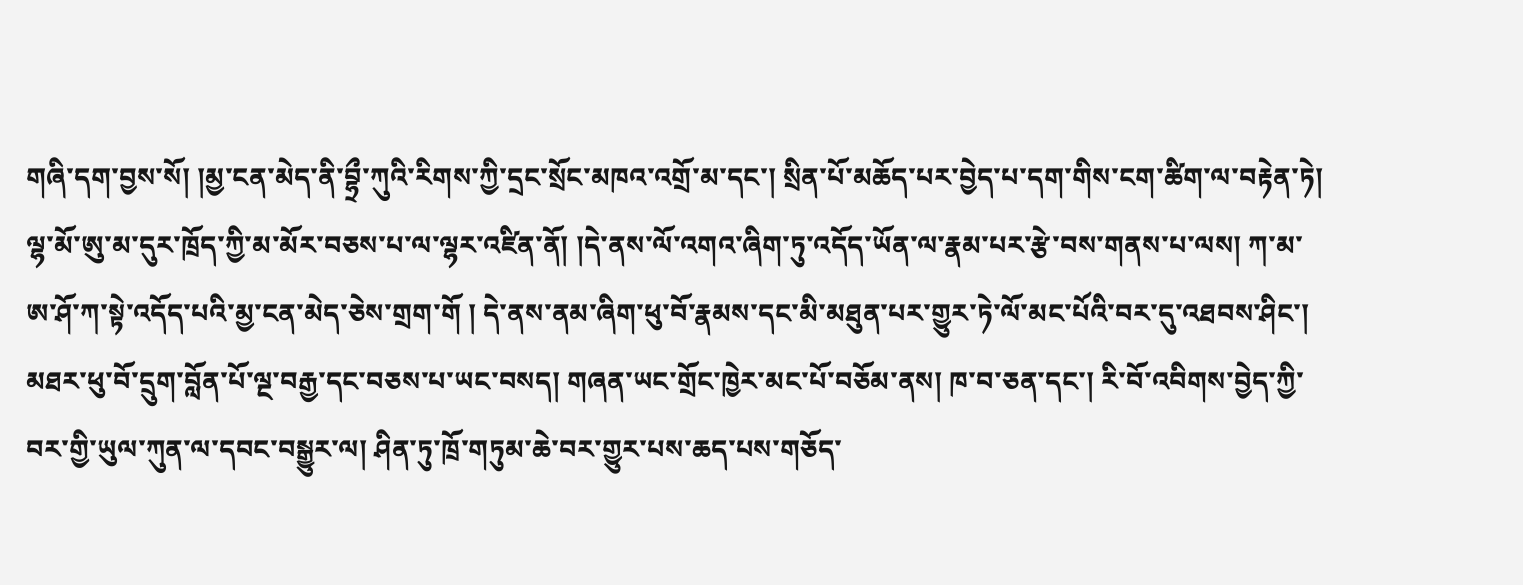གཞི་དག་བྱས་སོ། །མྱ་ངན་མེད་ནི་བྷྲྀ་ཀུའི་རིགས་ཀྱི་དྲང་སྲོང་མཁའ་འགྲོ་མ་དང་། སྲིན་པོ་མཆོད་པར་བྱེད་པ་དག་གིས་ངག་ཚིག་ལ་བརྟེན་ཏེ། ལྷ་མོ་ཨུ་མ་དུར་ཁྲོད་ཀྱི་མ་མོར་བཅས་པ་ལ་ལྷར་འཛིན་ནོ། །དེ་ནས་ལོ་འགའ་ཞིག་ཏུ་འདོད་ཡོན་ལ་རྣམ་པར་རྩེ་བས་གནས་པ་ལས། ཀ་མ་ཨ་ཤོ་ཀ་སྟེ་འདོད་པའི་མྱ་ངན་མེད་ཅེས་གྲག་གོ ། དེ་ནས་ནམ་ཞིག་ཕུ་བོ་རྣམས་དང་མི་མཐུན་པར་གྱུར་ཏེ་ལོ་མང་པོའི་བར་དུ་འཐབས་ཤིང་། མཐར་ཕུ་བོ་དྲུག་བློན་པོ་ལྔ་བརྒྱ་དང་བཅས་པ་ཡང་བསད། གཞན་ཡང་གྲོང་ཁྱེར་མང་པོ་བཅོམ་ནས། ཁ་བ་ཅན་དང་། རི་བོ་འབིགས་བྱེད་ཀྱི་བར་གྱི་ཡུལ་ཀུན་ལ་དབང་བསྒྱུར་ལ། ཤིན་ཏུ་ཁྲོ་གཏུམ་ཆེ་བར་གྱུར་པས་ཆད་པས་གཅོད་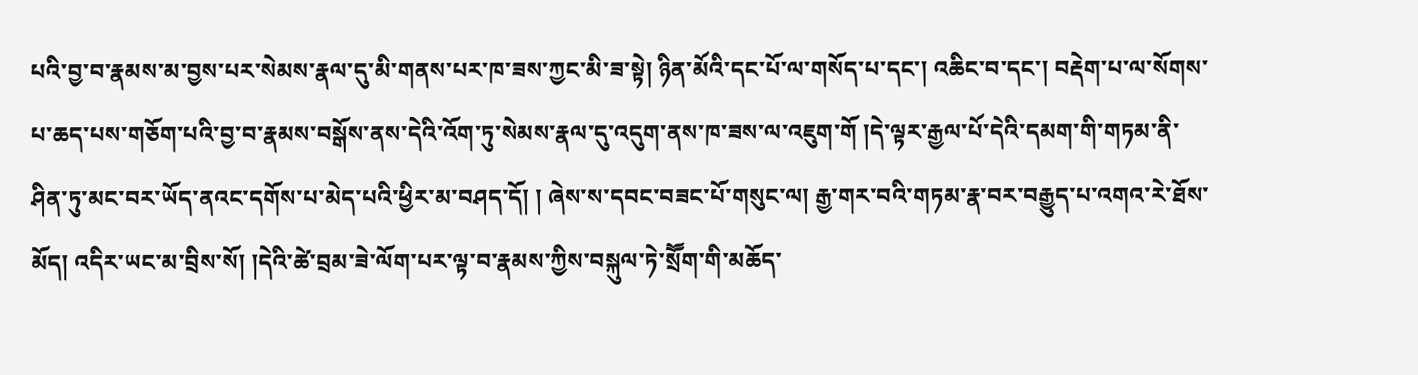པའི་བྱ་བ་རྣམས་མ་བྱས་པར་སེམས་རྣལ་དུ་མི་གནས་པར་ཁ་ཟས་ཀྱང་མི་ཟ་སྟེ། ཉིན་མོའི་དང་པོ་ལ་གསོད་པ་དང་། འཆིང་བ་དང་། བརྡེག་པ་ལ་སོགས་པ་ཆད་པས་གཅོག་པའི་བྱ་བ་རྣམས་བསྒོས་ནས་དེའི་འོག་ཏུ་སེམས་རྣལ་དུ་འདུག་ནས་ཁ་ཟས་ལ་འཇུག་གོ །དེ་ལྟར་རྒྱལ་པོ་དེའི་དམག་གི་གཏམ་ནི་ཤིན་ཏུ་མང་བར་ཡོད་ནའང་དགོས་པ་མེད་པའི་ཕྱིར་མ་བཤད་དོ། ། ཞེས་ས་དབང་བཟང་པོ་གསུང་ལ། རྒྱ་གར་བའི་གཏམ་རྣ་བར་བརྒྱུད་པ་འགའ་རེ་ཐོས་མོད། འདིར་ཡང་མ་བྲིས་སོ། །དེའི་ཚེ་བྲམ་ཟེ་ལོག་པར་ལྟ་བ་རྣམས་ཀྱིས་བསྐུལ་ཏེ་སྲཽག་གི་མཆོད་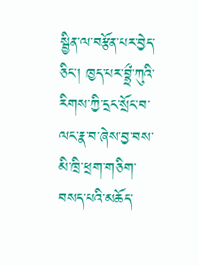སྦྱིན་ལ་བརྩོན་པར་བྱེད་ཅིང་། ཁྱད་པར་བྷྲྀ་ཀུའི་རིགས་ཀྱི་དྲང་སྲོང་བ་ལང་རྣ་བ་ཞེས་བྱ་བས་མི་ཁྲི་ཕྲག་གཅིག་བསད་པའི་མཆོད་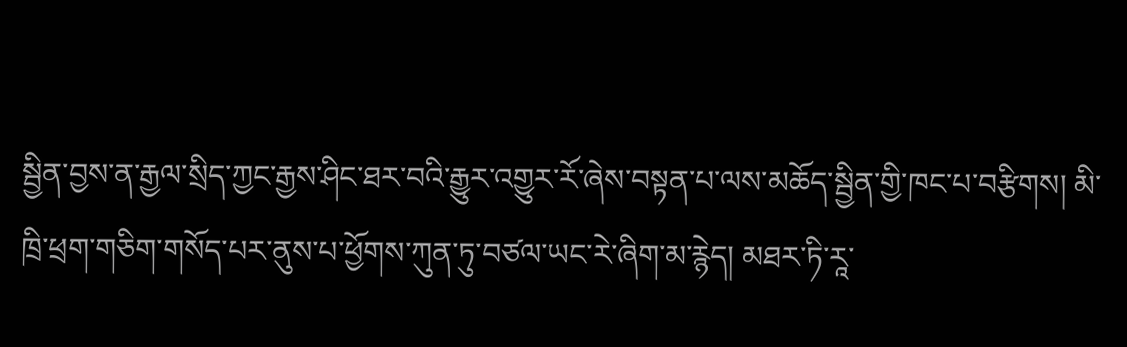སྦྱིན་བྱས་ན་རྒྱལ་སྲིད་ཀྱང་རྒྱས་ཤིང་ཐར་བའི་རྒྱུར་འགྱུར་རོ་ཞེས་བསྟན་པ་ལས་མཆོད་སྦྱིན་གྱི་ཁང་པ་བརྩིགས། མི་ཁྲི་ཕྲག་གཅིག་གསོད་པར་ནུས་པ་ཕྱོགས་ཀུན་ཏུ་བཙལ་ཡང་རེ་ཞིག་མ་རྙེད། མཐར་ཏི་རཱ་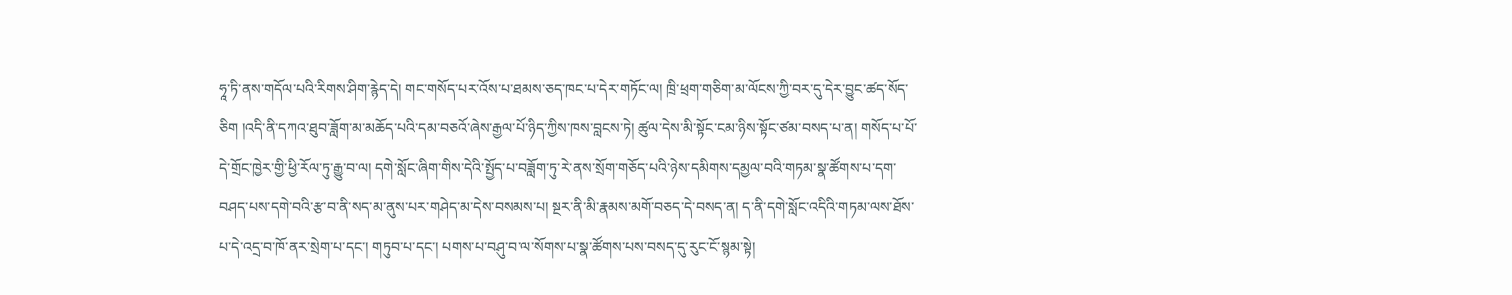ཧཱ་ཏི་ནས་གདོལ་པའི་རིགས་ཤིག་རྙེད་དེ། གང་གསོད་པར་འོས་པ་ཐམས་ཅད་ཁང་པ་དེར་གཏོང་ལ། ཁྲི་ཕྲག་གཅིག་མ་ལོངས་ཀྱི་བར་དུ་དེར་བྱུང་ཚད་སོད་ཅིག །འདི་ནི་དཀའ་ཐུབ་ཟློག་མ་མཆོད་པའི་དམ་བཅའོ་ཞེས་རྒྱལ་པོ་ཉིད་ཀྱིས་ཁས་བླངས་ཏེ། ཚུལ་དེས་མི་སྟོང་ངམ་ཉིས་སྟོང་ཙམ་བསད་པ་ན། གསོད་པ་པོ་དེ་གྲོང་ཁྱེར་གྱི་ཕྱི་རོལ་ཏུ་རྒྱུ་བ་ལ། དགེ་སློང་ཞིག་གིས་དེའི་སྤྱོད་པ་བཟློག་ཏུ་རེ་ནས་སྲོག་གཅོད་པའི་ཉེས་དམིགས་དམྱལ་བའི་གཏམ་སྣ་ཚོགས་པ་དག་བཤད་པས་དགེ་བའི་རྩ་བ་ནི་སད་མ་ནུས་པར་གཤེད་མ་དེས་བསམས་པ། སྔར་ནི་མི་རྣམས་མགོ་བཅད་དེ་བསད་ན། ད་ནི་དགེ་སློང་འདིའི་གཏམ་ལས་ཐོས་པ་དེ་འདྲ་བ་ཁོ་ནར་སྲེག་པ་དང་། གཏུབ་པ་དང་། པགས་པ་བཤུ་བ་ལ་སོགས་པ་སྣ་ཚོགས་པས་བསད་དུ་རུང་ངོ་སྙམ་སྟེ།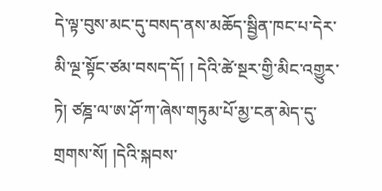དེ་ལྟ་བུས་མང་དུ་བསད་ནས་མཆོད་སྦྱིན་ཁང་པ་དེར་མི་ལྔ་སྟོང་ཙམ་བསད་དོ། ། དེའི་ཚེ་སྔར་གྱི་མིང་འགྱུར་ཏེ། ཙཎྜ་ལ་ཨ་ཤོ་ཀ་ཞེས་གཏུམ་པོ་མྱ་ངན་མེད་དུ་གྲགས་སོ། །དེའི་སྐབས་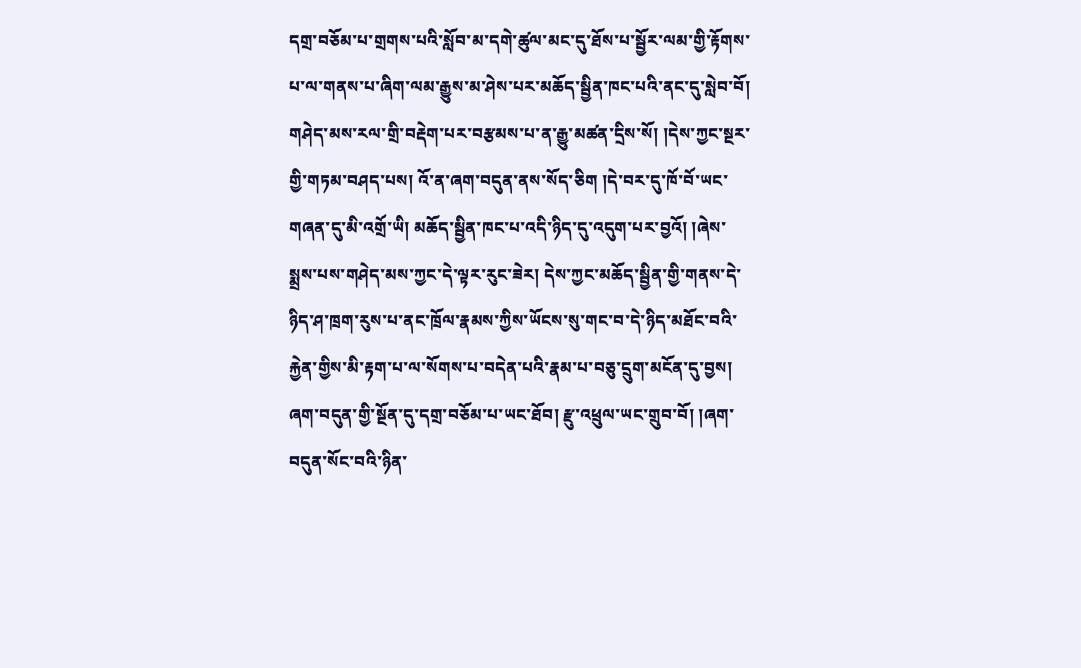དགྲ་བཅོམ་པ་གྲགས་པའི་སློབ་མ་དགེ་ཚུལ་མང་དུ་ཐོས་པ་སྦྱོར་ལམ་གྱི་རྟོགས་པ་ལ་གནས་པ་ཞིག་ལམ་རྒྱུས་མ་ཤེས་པར་མཆོད་སྦྱིན་ཁང་པའི་ནང་དུ་སླེབ་བོ། གཤེད་མས་རལ་གྲི་བརྡེག་པར་བརྩམས་པ་ན་རྒྱུ་མཚན་དྲིས་སོ། །དེས་ཀྱང་སྔར་གྱི་གཏམ་བཤད་པས། འོ་ན་ཞག་བདུན་ནས་སོད་ཅིག །དེ་བར་དུ་ཁོ་བོ་ཡང་གཞན་དུ་མི་འགྲོ་ཡི། མཆོད་སྦྱིན་ཁང་པ་འདི་ཉིད་དུ་འདུག་པར་བྱའོ། །ཞེས་སྨྲས་པས་གཤེད་མས་ཀྱང་དེ་ལྟར་རུང་ཟེར། དེས་ཀྱང་མཆོད་སྦྱིན་གྱི་གནས་དེ་ཉིད་ཤ་ཁྲག་རུས་པ་ནང་ཁྲོལ་རྣམས་ཀྱིས་ཡོངས་སུ་གང་བ་དེ་ཉིད་མཐོང་བའི་རྐྱེན་གྱིས་མི་རྟག་པ་ལ་སོགས་པ་བདེན་པའི་རྣམ་པ་བཅུ་དྲུག་མངོན་དུ་བྱས། ཞག་བདུན་གྱི་སྔོན་དུ་དགྲ་བཅོམ་པ་ཡང་ཐོབ། རྫུ་འཕྲུལ་ཡང་གྲུབ་བོ། །ཞག་བདུན་སོང་བའི་ཉིན་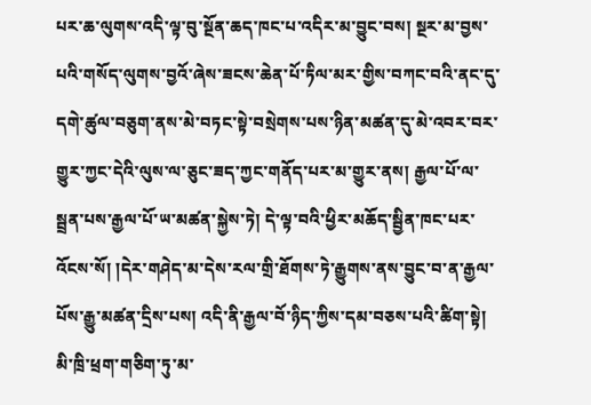པར་ཆ་ལུགས་འདི་ལྟ་བུ་སྔོན་ཆད་ཁང་པ་འདིར་མ་བྱུང་བས། སྔར་མ་བྱས་པའི་གསོད་ལུགས་བྱའོ་ཞེས་ཟངས་ཆེན་པོ་ཏིལ་མར་གྱིས་བཀང་བའི་ནང་དུ་དགེ་ཚུལ་བཅུག་ནས་མེ་བཏང་སྟེ་བསྲེགས་པས་ཉིན་མཚན་དུ་མེ་འབར་བར་གྱུར་ཀྱང་དེའི་ལུས་ལ་ཅུང་ཟད་ཀྱང་གནོད་པར་མ་གྱུར་ནས། རྒྱལ་པོ་ལ་སྦྲན་པས་རྒྱལ་པོ་ཡ་མཚན་སྐྱེས་ཏེ། དེ་ལྟ་བའི་ཕྱིར་མཆོད་སྦྱིན་ཁང་པར་འོངས་སོ། །དེར་གཤེད་མ་དེས་རལ་གྲི་ཐོགས་ཏེ་རྒྱུགས་ནས་བྱུང་བ་ན་རྒྱལ་པོས་རྒྱུ་མཚན་དྲིས་པས། འདི་ནི་རྒྱལ་བོ་ཉིད་ཀྱིས་དམ་བཅས་པའི་ཚིག་སྟེ། མི་ཁྲི་ཕྲག་གཅིག་ཏུ་མ་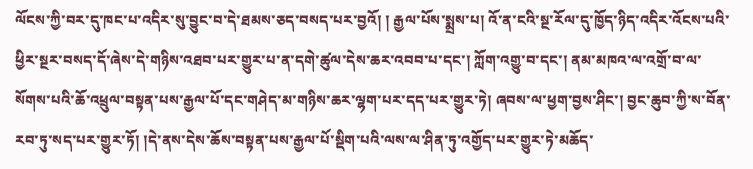ལོངས་ཀྱི་བར་དུ་ཁང་པ་འདིར་སུ་བྱུང་བ་དེ་ཐམས་ཅད་བསད་པར་བྱའོ། ། རྒྱལ་པོས་སྨྲས་པ། འོ་ན་ངའི་སྔ་རོལ་དུ་ཁྱོད་ཉིད་འདིར་འོངས་པའི་ཕྱིར་སྔར་བསད་དོ་ཞེས་དེ་གཉིས་འཐབ་པར་གྱུར་པ་ན་དགེ་ཚུལ་དེས་ཆར་འབབ་པ་དང་། ཀློག་འགྱུ་བ་དང་། ནམ་མཁའ་ལ་འགྲོ་བ་ལ་སོགས་པའི་ཆོ་འཕྲུལ་བསྟན་པས་རྒྱལ་པོ་དང་གཤེད་མ་གཉིས་ཆར་ལྷག་པར་དད་པར་གྱུར་ཏེ། ཞབས་ལ་ཕྱག་བྱས་ཤིང་། བྱང་ཆུབ་ཀྱི་ས་བོན་རབ་ཏུ་སད་པར་གྱུར་ཏོ། །དེ་ནས་དེས་ཆོས་བསྟན་པས་རྒྱལ་པོ་སྡིག་པའི་ལས་ལ་ཤིན་ཏུ་འགྱོད་པར་གྱུར་ཏེ་མཆོད་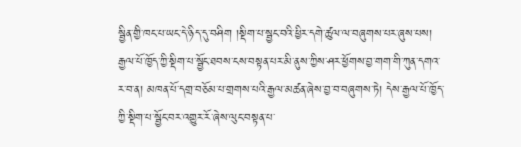སྦྱིན་གྱི་ཁང་པ་ཡང་དེ་ཉིད་དུ་བཤིག །སྡིག་པ་སྦྱང་བའི་ཕྱིར་དགེ་ཚུལ་ལ་བཞུགས་པར་ཞུས་པས། རྒྱལ་པོ་ཁྱོད་ཀྱི་སྡིག་པ་སྦྱོང་ཐབས་ངས་བསྟན་པར་མི་ནུས་ཀྱིས་ཤར་ཕྱོགས་བྱ་གག་གི་ཀུན་དགའ་ར་བ་ན། མཁན་པོ་དགྲ་བཅོམ་པ་གྲགས་པའི་རྒྱལ་མཚན་ཞེས་བྱ་བ་བཞུགས་ཏེ། དེས་རྒྱལ་པོ་ཁྱོད་ཀྱི་སྡིག་པ་སྦྱོང་བར་འགྱུར་རོ་ཞེས་ལུང་བསྟན་པ་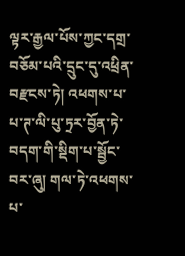ལྟར་རྒྱལ་པོས་ཀྱང་དགྲ་བཅོམ་པའི་དྲུང་དུ་འཕྲིན་བརྫངས་ཏེ། འཕགས་པ་པ་ཊ་ལི་པུ་ཏྲར་བྱོན་ཏེ་བདག་གི་སྡིག་པ་སྦྱོང་བར་ཞུ། གལ་ཏེ་འཕགས་པ་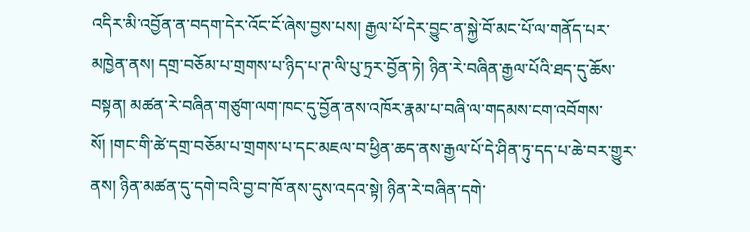འདིར་མི་འབྱོན་ན་བདག་དེར་འོང་ངོ་ཞེས་བྱས་པས། རྒྱལ་པོ་དེར་བྱུང་ན་སྐྱེ་བོ་མང་པོ་ལ་གནོད་པར་མཁྱེན་ནས། དགྲ་བཅོམ་པ་གྲགས་པ་ཉིད་པ་ཊ་ལི་པུ་ཏྲར་བྱོན་ཏེ། ཉིན་རེ་བཞིན་རྒྱལ་པོའི་ཐད་དུ་ཆོས་བསྟན། མཚན་རེ་བཞིན་གཙུག་ལག་ཁང་དུ་བྱོན་ནས་འཁོར་རྣམ་པ་བཞི་ལ་གདམས་ངག་འབོགས་སོ། །གང་གི་ཚེ་དགྲ་བཅོམ་པ་གྲགས་པ་དང་མཇལ་བ་ཕྱིན་ཆད་ནས་རྒྱལ་པོ་དེ་ཤིན་ཏུ་དད་པ་ཆེ་བར་གྱུར་ནས། ཉིན་མཚན་དུ་དགེ་བའི་བྱ་བ་ཁོ་ནས་དུས་འདའ་སྟེ། ཉིན་རེ་བཞིན་དགེ་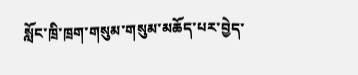སློང་ཁྲི་ཁྲག་གསུམ་གསུམ་མཆོད་པར་བྱེད་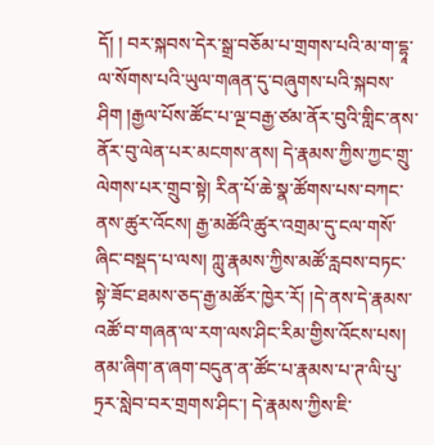དོ། ། བར་སྐབས་དེར་སྒྲ་བཅོམ་པ་གྲགས་པའི་མ་ག་དྷཱ་ལ་སོགས་པའི་ཡུལ་གཞན་དུ་བཞུགས་པའི་སྐབས་ཤིག །རྒྱལ་པོས་ཚོང་པ་ལྔ་བརྒྱ་ཙམ་ནོར་བུའི་གླིང་ནས་ནོར་བུ་ལེན་པར་མངགས་ནས། དེ་རྣམས་ཀྱིས་ཀྱང་གྲུ་ལེགས་པར་གྲུབ་སྟེ། རིན་པོ་ཆེ་སྣ་ཚོགས་པས་བཀང་ནས་ཚུར་འོངས། རྒྱ་མཚོའི་ཚུར་འགྲམ་དུ་ངལ་གསོ་ཞིང་བསྡད་པ་ལས། ཀླུ་རྣམས་ཀྱིས་མཚོ་རླབས་བཏང་སྟེ་ཟོང་ཐམས་ཅད་རྒྱ་མཚོར་ཁྱེར་རོ། །དེ་ནས་དེ་རྣམས་འཚོ་བ་གཞན་ལ་རག་ལས་ཤིང་རིམ་གྱིས་འོངས་པས། ནམ་ཞིག་ན་ཞག་བདུན་ན་ཚོང་པ་རྣམས་པ་ཊ་ལི་པུ་ཏྲར་སླེབ་བར་གྲགས་ཤིང་། དེ་རྣམས་ཀྱིས་ཇི་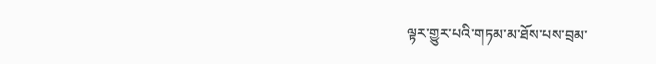ལྟར་གྱུར་པའི་གཏམ་མ་ཐོས་པས་བྲམ་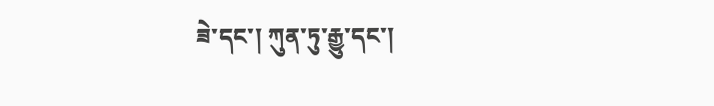ཟེ་དང་། ཀུན་ཏུ་རྒྱུ་དང་།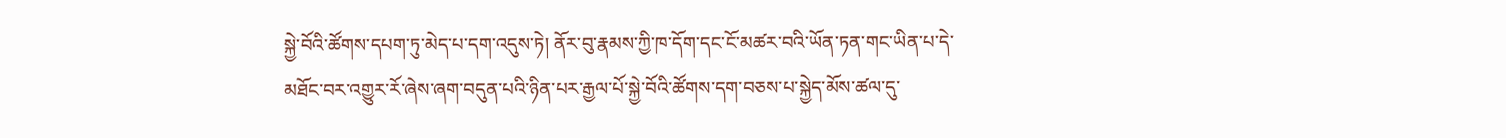སྐྱེ་བོའི་ཚོགས་དཔག་ཏུ་མེད་པ་དག་འདུས་ཏེ། ནོར་བུ་རྣམས་ཀྱི་ཁ་དོག་དང་ངོ་མཚར་བའི་ཡོན་ཏན་གང་ཡིན་པ་དེ་མཐོང་བར་འགྱུར་རོ་ཞེས་ཞག་བདུན་པའི་ཉིན་པར་རྒྱལ་པོ་སྐྱེ་བོའི་ཚོགས་དག་བཅས་པ་སྐྱེད་མོས་ཚལ་དུ་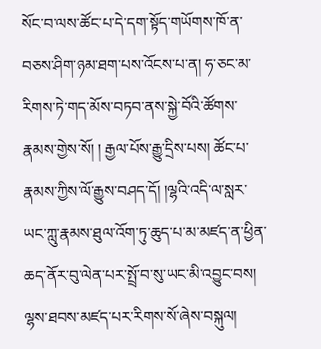སོང་བ་ལས་ཚོང་པ་དེ་དག་སྟོད་གཡོགས་ཁོ་ན་བཅས་ཤིག་ཉམ་ཐག་པས་འོངས་པ་ན། ཧ་ཅང་མ་རིགས་ཏེ་གད་མོས་བཏབ་ནས་སྐྱེ་བོའི་ཚོགས་རྣམས་གྱེས་སོ། ། རྒྱལ་པོས་རྒྱུ་དྲིས་པས། ཚོང་པ་རྣམས་ཀྱིས་ལོ་རྒྱུས་བཤད་དོ། །ལྷའི་འདི་ལ་སླར་ཡང་ཀླུ་རྣམས་ཐུལ་འོག་ཏུ་ཆུད་པ་མ་མཛད་ན་ཕྱིན་ཆད་ནོར་བུ་ལེན་པར་སྤྲོ་བ་སུ་ཡང་མི་འབྱུང་བས། ལྷས་ཐབས་མཛད་པར་རིགས་སོ་ཞེས་བསྐུལ།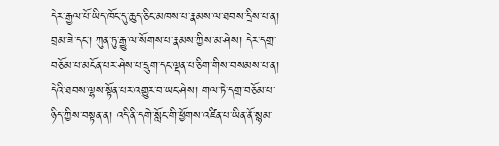དེར་རྒྱལ་པོ་ཡིད་ཁོང་དུ་ཆུད་ཅིང་མཁས་པ་རྣམས་ལ་ཐབས་དྲིས་པ་ན། བྲམ་ཟེ་དང་། ཀུན་ཏུ་རྒྱུ་ལ་སོགས་པ་རྣམས་ཀྱིས་མ་ཤེས། དེར་དགྲ་བཅོམ་པ་མངོན་པར་ཤེས་པ་དྲུག་དང་ལྡན་པ་ཅིག་གིས་བསམས་པ་ན། དེའི་ཐབས་ལྷས་སྟོན་པར་འགྱུར་བ་ཡང་ཤེས། གལ་ཏེ་དགྲ་བཅོམ་པ་ཉིད་ཀྱིས་བསྟན་ན། འདི་ནི་དགེ་སློང་གི་ཕྱོགས་འཛིན་པ་ཡིན་ནོ་སྙམ་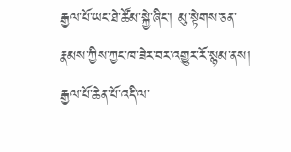རྒྱལ་པོ་ཡང་ཐེ་ཚོམ་སྐྱེ་ཞིང་། མུ་སྟེགས་ཅན་རྣམས་ཀྱིས་ཀྱང་ཁ་ཟེར་བར་འགྱུར་རོ་སྙམ་ནས། རྒྱལ་པོ་ཆེན་པོ་འདི་ལ་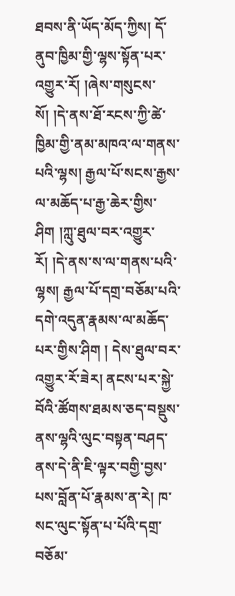ཐབས་ནི་ཡོད་མོད་ཀྱིས། དོ་ནུབ་ཁྱིམ་གྱི་ལྷས་སྟོན་པར་འགྱུར་རོ། །ཞེས་གསུངས་སོ། །དེ་ནས་ཐོ་རངས་ཀྱི་ཚེ་ཁྱིམ་གྱི་ནམ་མཁའ་ལ་གནས་པའི་ལྷས། རྒྱལ་པོ་སངས་རྒྱས་ལ་མཆོད་པ་རྒྱ་ཆེར་གྱིས་ཤིག །ཀླུ་ཐུལ་བར་འགྱུར་རོ། །དེ་ནས་ས་ལ་གནས་པའི་ལྷས། རྒྱལ་པོ་དགྲ་བཅོམ་པའི་དགེ་འདུན་རྣམས་ལ་མཆོད་པར་གྱིས་ཤིག ། དེས་ཐུལ་བར་འགྱུར་རོ་ཟེར། ནངས་པར་སྐྱེ་བོའི་ཚོགས་ཐམས་ཅད་བསྡུས་ནས་ལྷའི་ལུང་བསྟན་བཤད་ནས་དེ་ནི་ཇི་ལྟར་བགྱི་བྱས་པས་བློན་པོ་རྣམས་ན་རེ། ཁ་སང་ལུང་སྟོན་པ་པོའི་དགྲ་བཅོམ་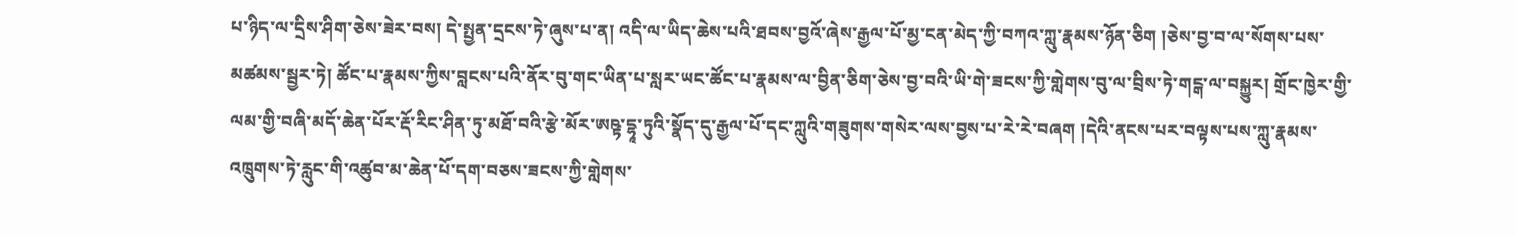པ་ཉིད་ལ་དྲིས་ཤིག་ཅེས་ཟེར་བས། དེ་སྤྱན་དྲངས་ཏེ་ཞུས་པ་ན། འདི་ལ་ཡིད་ཆེས་པའི་ཐབས་བྱའོ་ཞེས་རྒྱལ་པོ་མྱ་ངན་མེད་ཀྱི་བཀའ་ཀླུ་རྣམས་ཉོན་ཅིག །ཅེས་བྱ་བ་ལ་སོགས་པས་མཚམས་སྦྱར་ཏེ། ཚོང་པ་རྣམས་ཀྱིས་བླངས་པའི་ནོར་བུ་གང་ཡིན་པ་སླར་ཡང་ཚོང་པ་རྣམས་ལ་བྱིན་ཅིག་ཅེས་བྱ་བའི་ཡི་གེ་ཟངས་ཀྱི་གླེགས་བུ་ལ་བྲིས་ཏེ་གངྒ་ལ་བསྐྱུར། གྲོང་ཁྱེར་གྱི་ལམ་གྱི་བཞི་མདོ་ཆེན་པོར་རྡོ་རིང་ཤིན་ཏུ་མཐོ་བའི་རྩེ་མོར་ཨཥྟ་དྷཱ་ཏུའི་སྣོད་དུ་རྒྱལ་པོ་དང་ཀླུའི་གཟུགས་གསེར་ལས་བྱས་པ་རེ་རེ་བཞག །དེའི་ནངས་པར་བལྟས་པས་ཀླུ་རྣམས་འཁྲུགས་ཏེ་རླུང་གི་འཚུབ་མ་ཆེན་པོ་དག་བཅས་ཟངས་ཀྱི་གླེགས་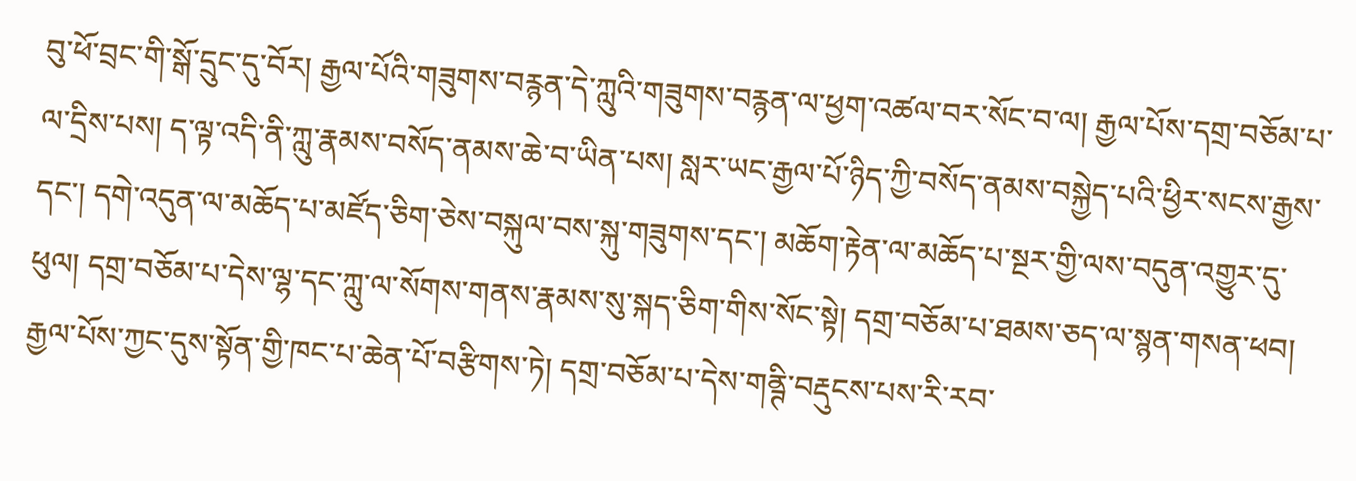བུ་ཕོ་བྲང་གི་སྒོ་དྲུང་དུ་བོར། རྒྱལ་པོའི་གཟུགས་བརྙན་དེ་ཀླུའི་གཟུགས་བརྙན་ལ་ཕྱག་འཚལ་བར་སོང་བ་ལ། རྒྱལ་པོས་དགྲ་བཅོམ་པ་ལ་དྲིས་པས། ད་ལྟ་འདི་ནི་ཀླུ་རྣམས་བསོད་ནམས་ཆེ་བ་ཡིན་པས། སླར་ཡང་རྒྱལ་པོ་ཉིད་ཀྱི་བསོད་ནམས་བསྐྱེད་པའི་ཕྱིར་སངས་རྒྱས་དང་། དགེ་འདུན་ལ་མཆོད་པ་མཛོད་ཅིག་ཅེས་བསྐུལ་བས་སྐུ་གཟུགས་དང་། མཆོག་རྟེན་ལ་མཆོད་པ་སྔར་གྱི་ལས་བདུན་འགྱུར་དུ་ཕུལ། དགྲ་བཅོམ་པ་དེས་ལྷ་དང་ཀླུ་ལ་སོགས་གནས་རྣམས་སུ་སྐད་ཅིག་གིས་སོང་སྟེ། དགྲ་བཅོམ་པ་ཐམས་ཅད་ལ་སྙན་གསན་ཕབ། རྒྱལ་པོས་ཀྱང་དུས་སྟོན་གྱི་ཁང་པ་ཆེན་པོ་བརྩིགས་ཏེ། དགྲ་བཅོམ་པ་དེས་གནྚི་བརྡུངས་པས་རི་རབ་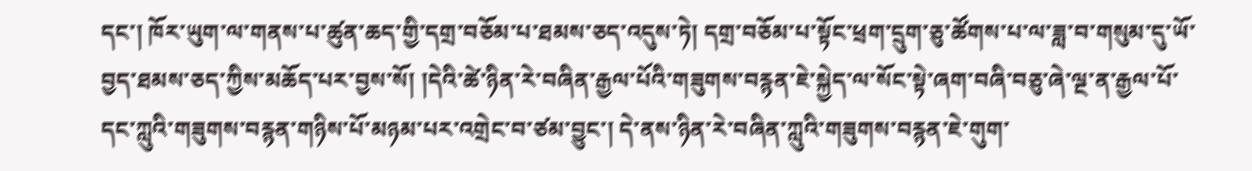དང་། ཁོར་ཡུག་ལ་གནས་པ་ཚུན་ཆད་གྱི་དགྲ་བཅོམ་པ་ཐམས་ཅད་འདུས་ཏེ། དགྲ་བཅོམ་པ་སྟོང་ཕྲག་དྲུག་ཅུ་ཚོགས་པ་ལ་ཟླ་བ་གསུམ་དུ་ཡོ་བྱད་ཐམས་ཅད་ཀྱིས་མཆོད་པར་བྱས་སོ། །དེའི་ཚེ་ཉིན་རེ་བཞིན་རྒྱལ་པོའི་གཟུགས་བརྙན་ཇེ་སྐྱེད་ལ་སོང་སྟེ་ཞག་བཞི་བཅུ་ཞེ་ལྔ་ན་རྒྱལ་པོ་དང་ཀླུའི་གཟུགས་བརྙན་གཉིས་པོ་མཉམ་པར་འགྲེང་བ་ཙམ་བྱུང་། དེ་ནས་ཉིན་རེ་བཞིན་ཀླུའི་གཟུགས་བརྙན་ཇེ་གུག་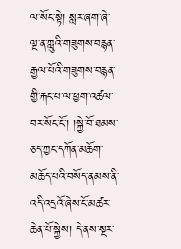ལ་སོང་སྟེ། སླར་ཞག་ཞེ་ལྔ་ན་ཀླུའི་གཟུགས་བརྙན་རྒྱལ་པོའི་གཟུགས་བརྙན་གྱི་རྐང་པ་ལ་ཕྱག་འཚལ་བར་སོང་ངོ་། །སྐྱེ་བོ་ཐམས་ཅད་ཀྱང་དཀོན་མཆོག་མཆོད་པའི་བསོད་ནམས་ནི་འདི་འདྲའོ་ཞེས་ངོ་མཚར་ཆེན་པོ་སྐྱེས། དེ་ནས་སྔར་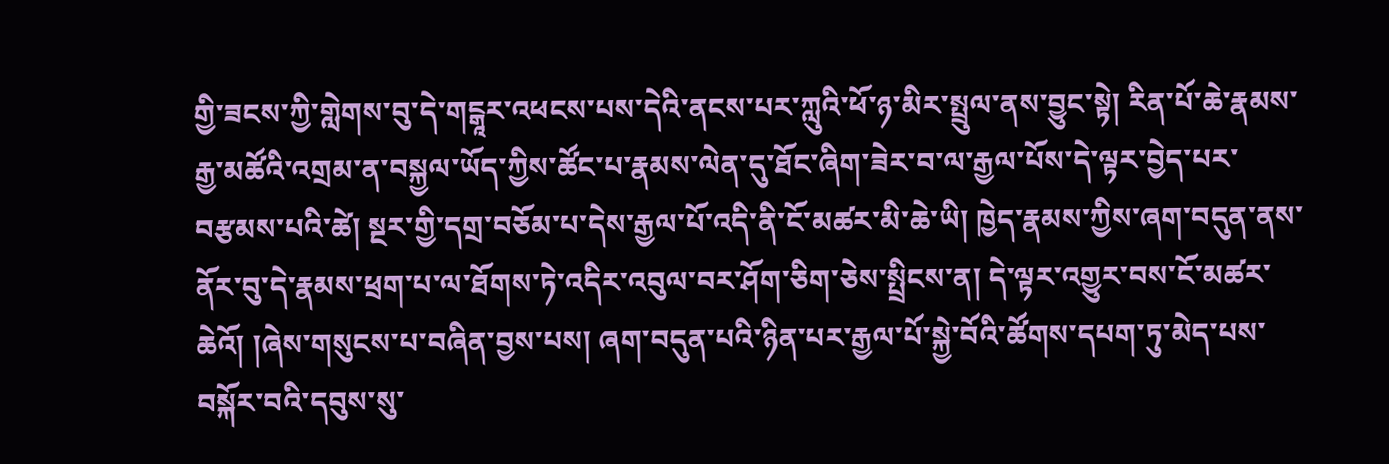གྱི་ཟངས་ཀྱི་གླེགས་བུ་དེ་གངྒཱར་འཕངས་པས་དེའི་ནངས་པར་ཀླུའི་ཕོ་ཉ་མིར་སྤྲུལ་ནས་བྱུང་སྟེ། རིན་པོ་ཆེ་རྣམས་རྒྱ་མཚོའི་འགྲམ་ན་བསྐྱལ་ཡོད་ཀྱིས་ཚོང་པ་རྣམས་ལེན་དུ་ཐོང་ཞིག་ཟེར་བ་ལ་རྒྱལ་པོས་དེ་ལྟར་བྱེད་པར་བརྩམས་པའི་ཚེ། སྔར་གྱི་དགྲ་བཅོམ་པ་དེས་རྒྱལ་པོ་འདི་ནི་ངོ་མཚར་མི་ཆེ་ཡི། ཁྱེད་རྣམས་ཀྱིས་ཞག་བདུན་ནས་ནོར་བུ་དེ་རྣམས་ཕྲག་པ་ལ་ཐོགས་ཏེ་འདིར་འབུལ་བར་ཤོག་ཅིག་ཅེས་སྤྲིངས་ན། དེ་ལྟར་འགྱུར་བས་ངོ་མཚར་ ཆེའོ། །ཞེས་གསུངས་པ་བཞིན་བྱས་པས། ཞག་བདུན་པའི་ཉིན་པར་རྒྱལ་པོ་སྐྱེ་བོའི་ཚོགས་དཔག་ཏུ་མེད་པས་བསྐོར་བའི་དབུས་སུ་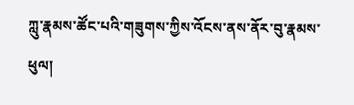ཀླུ་རྣམས་ཚོང་པའི་གཟུགས་ཀྱིས་འོངས་ནས་ནོར་བུ་རྣམས་ཕུལ།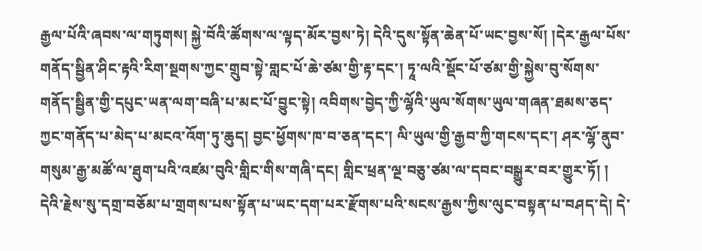རྒྱལ་པོའི་ཞབས་ལ་གཏུགས། སྐྱེ་བོའི་ཚོགས་ལ་ལྟད་མོར་བྱས་ཏེ། དེའི་དུས་སྟོན་ཆེན་པོ་ཡང་བྱས་སོ། །དེར་རྒྱལ་པོས་གནོད་སྦྱིན་ཤིང་རྟའི་རིག་སྔགས་ཀྱང་གྲུབ་སྟེ་གླང་པོ་ཆེ་ཙམ་གྱི་རྟ་དང་། ཏཱ་ལའི་སྡོང་པོ་ཙམ་གྱི་སྐྱེས་བུ་སོགས་གནོད་སྦྱིན་གྱི་དཔུང་ཡན་ལག་བཞི་པ་མང་པོ་བྱུང་སྟེ། འབིགས་བྱེད་ཀྱི་ལྷོའི་ཡུལ་སོགས་ཡུལ་གཞན་ཐམས་ཅད་ཀྱང་གནོད་པ་མེད་པ་མངའ་འོག་ཏུ་ཆུད། བྱང་ཕྱོགས་ཁ་བ་ཅན་དང་། ལི་ཡུལ་གྱི་རྒྱབ་ཀྱི་གངས་དང་། ཤར་ལྷོ་ནུབ་གསུམ་རྒྱ་མཚོ་ལ་ཐུག་པའི་འཛམ་བུའི་གླིང་གིས་གཞི་དང། གླིང་ཕྲན་ལྔ་བཅུ་ཙམ་ལ་དབང་བསྒྱུར་བར་གྱུར་ཏོ། ། དེའི་རྗེས་སུ་དགྲ་བཅོམ་པ་གྲགས་པས་སྟོན་པ་ཡང་དག་པར་རྫོགས་པའི་སངས་རྒྱས་ཀྱིས་ལུང་བསྟན་པ་བཤད་དེ། དེ་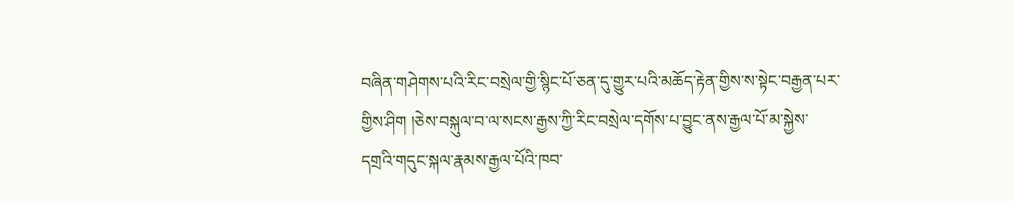བཞིན་གཤེགས་པའི་རིང་བསྲེལ་གྱི་སྙིང་པོ་ཅན་དུ་གྱུར་པའི་མཆོད་རྟེན་གྱིས་ས་སྟེང་བརྒྱན་པར་གྱིས་ཤིག །ཅེས་བསྐུལ་བ་ལ་སངས་རྒྱས་ཀྱི་རིང་བསྲེལ་དགོས་པ་བྱུང་ནས་རྒྱལ་པོ་མ་སྐྱེས་དགྲའི་གདུང་སྐལ་རྣམས་རྒྱལ་པོའི་ཁབ་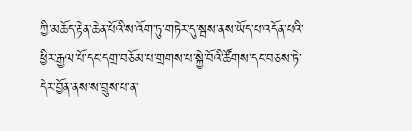ཀྱི་མཆོད་རྟེན་ཆེན་པོའི་ས་འོག་ཏུ་གཏེར་དུ་སྦས་ནས་ཡོད་པ་འདོན་པའི་ཕྱིར་རྒྱལ་པོ་དང་དགྲ་བཅོམ་པ་གྲགས་པ་སྐྱེ་བོའི་ཚོགས་དང་བཅས་ཏེ་དེར་བྱོན་ནས་ས་བྲུས་པ་ན་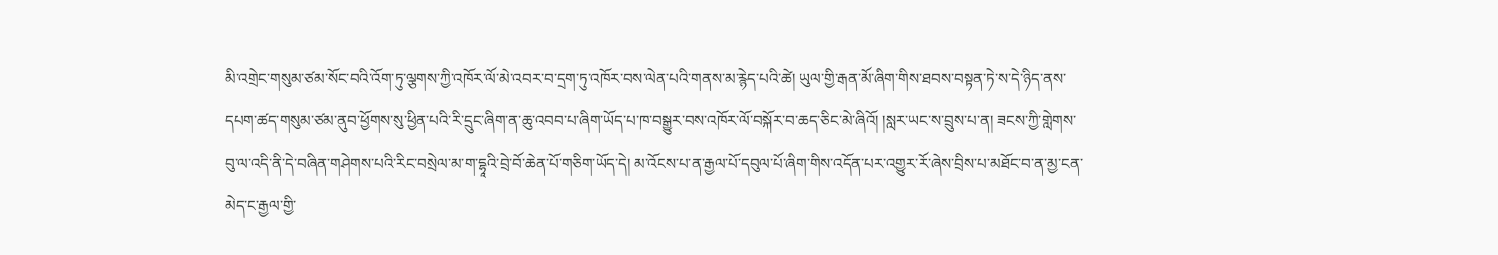མི་འགྲེང་གསུམ་ཙམ་སོང་བའི་འོག་ཏུ་ལྕགས་ཀྱི་འཁོར་ལོ་མེ་འབར་བ་དྲག་ཏུ་འཁོར་བས་ལེན་པའི་གནས་མ་རྙེད་པའི་ཚེ། ཡུལ་གྱི་རྒན་མོ་ཞིག་གིས་ཐབས་བསྟན་ཏེ་ས་དེ་ཉིད་ནས་དཔག་ཚད་གསུམ་ཙམ་ནུབ་ཕྱོགས་སུ་ཕྱིན་པའི་རི་དྲུང་ཞིག་ན་ཆུ་འབབ་པ་ཞིག་ཡོད་པ་ཁ་བསྒྱུར་བས་འཁོར་ལོ་བསྐོར་བ་ཆད་ཅིང་མེ་ཞིའོ། །སླར་ཡང་ས་བྲུས་པ་ན། ཟངས་ཀྱི་གླེགས་བུ་ལ་འདི་ནི་དེ་བཞིན་གཤེགས་པའི་རིང་བསྲེལ་མ་ག་དྷཱའི་བྲེ་བོ་ཆེན་པོ་གཅིག་ཡོད་དེ། མ་འོངས་པ་ན་རྒྱལ་པོ་དབུལ་པོ་ཞིག་གིས་འདོན་པར་འགྱུར་རོ་ཞེས་བྲིས་པ་མཐོང་བ་ན་མྱ་ངན་མེད་ང་རྒྱལ་གྱི་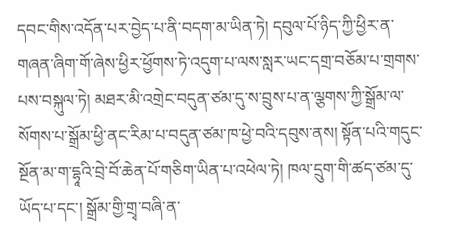དབང་གིས་འདོན་པར་བྱེད་པ་ནི་བདག་མ་ཡིན་ཏེ། དབུལ་པོ་ཉིད་ཀྱི་ཕྱིར་ན་གཞན་ཞིག་གོ་ཞེས་ཕྱིར་ཕྱོགས་ཏེ་འདུག་པ་ལས་སླར་ཡང་དགྲ་བཅོམ་པ་གྲགས་པས་བསྐུལ་ཏེ། མཐར་མི་འགྲེང་བདུན་ཙམ་དུ་ས་བྲུས་པ་ན་ལྕགས་ཀྱི་སྒྲོམ་ལ་སོགས་པ་སྒྲོམ་ཕྱི་ནང་རིམ་པ་བདུན་ཙམ་ཁ་ཕྱེ་བའི་དབུས་ནས། སྟོན་པའི་གདུང་སྔོན་མ་ག་དྷཱའི་བྲེ་བོ་ཆེན་པོ་གཅིག་ཡིན་པ་འཕེལ་ཏེ། ཁལ་དྲུག་གི་ཚད་ཙམ་དུ་ཡོད་པ་དང་། སྒྲོམ་གྱི་གྲྭ་བཞི་ན་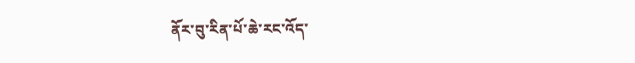ནོར་བུ་རིན་པོ་ཆེ་རང་འོད་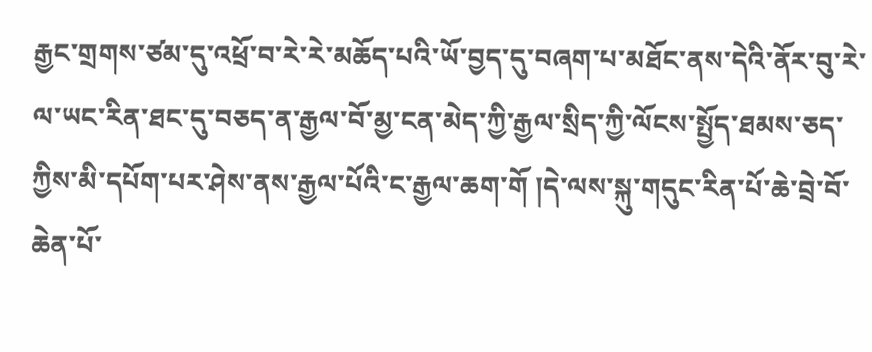རྒྱང་གྲགས་ཙམ་དུ་འཕྲོ་བ་རེ་རེ་མཆོད་པའི་ཡོ་བྱད་དུ་བཞག་པ་མཐོང་ནས་དེའི་ནོར་བུ་རེ་ལ་ཡང་རིན་ཐང་དུ་བཅད་ན་རྒྱལ་བོ་མྱ་ངན་མེད་ཀྱི་རྒྱལ་སྲིད་ཀྱི་ལོངས་སྤྱོད་ཐམས་ཅད་ཀྱིས་མི་དཔོག་པར་ཤེས་ནས་རྒྱལ་པོའི་ང་རྒྱལ་ཆག་གོ །དེ་ལས་སྐུ་གདུང་རིན་པོ་ཆེ་བྲེ་བོ་ཆེན་པོ་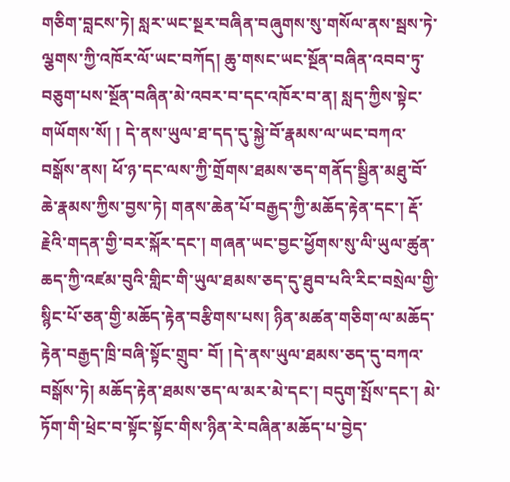གཅིག་བླངས་ཏེ། སླར་ཡང་སྔར་བཞིན་བཞུགས་སུ་གསོལ་ནས་སྦས་ཏེ་ལྕགས་ཀྱི་འཁོར་ལོ་ཡང་བཀོད། ཆུ་གསང་ཡང་སྔོན་བཞིན་འབབ་ཏུ་བཅུག་པས་སྔོན་བཞིན་མེ་འབར་བ་དང་འཁོར་བ་ན། སླད་ཀྱིས་སྟེང་གཡོགས་སོ། ། དེ་ནས་ཡུལ་ཐ་དད་དུ་སྐྱེ་བོ་རྣམས་ལ་ཡང་བཀའ་བསྒོས་ནས། ཕོ་ཉ་དང་ལས་ཀྱི་གྲོགས་ཐམས་ཅད་གནོད་སྦྱིན་མཐུ་བོ་ཆེ་རྣམས་ཀྱིས་བྱས་ཏེ། གནས་ཆེན་པོ་བརྒྱད་ཀྱི་མཆོད་རྟེན་དང་། རྡོ་རྗེའི་གདན་གྱི་བར་སྐོར་དང་། གཞན་ཡང་བྱང་ཕྱོགས་སུ་ལི་ཡུལ་ཚུན་ཆད་ཀྱི་འཛམ་བུའི་གླིང་གི་ཡུལ་ཐམས་ཅད་དུ་ཐུབ་པའི་རིང་བསྲེལ་གྱི་སྙིང་པོ་ཅན་གྱི་མཆོད་རྟེན་བརྩིགས་པས། ཉིན་མཚན་གཅིག་ལ་མཆོད་རྟེན་བརྒྱད་ཁྲི་བཞི་སྟོང་གྲུབ་ བོ། །དེ་ནས་ཡུལ་ཐམས་ཅད་དུ་བཀའ་བསྒོས་ཏེ། མཆོད་རྟེན་ཐམས་ཅད་ལ་མར་མེ་དང་། བདུག་སྤོས་དང་། མེ་ཏོག་གི་ཕྲེང་བ་སྟོང་སྟོང་གིས་ཉིན་རེ་བཞིན་མཆོད་པ་བྱེད་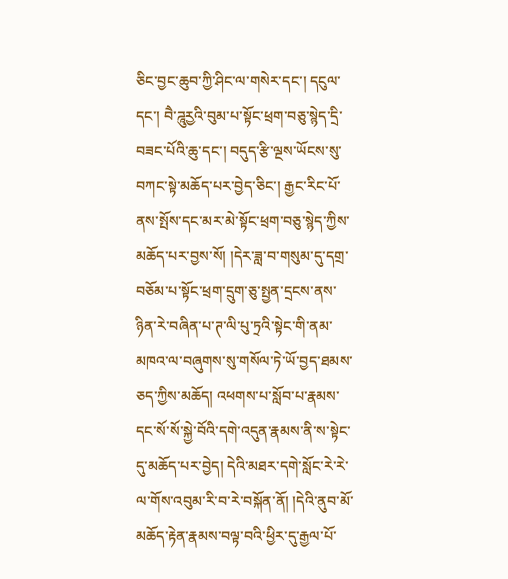ཅིང་བྱང་ཆུབ་ཀྱི་ཤིང་ལ་གསེར་དང་། དངུལ་དང་། བཻ་ཌཱུརྱའི་བུམ་པ་སྟོང་ཕྲག་བཅུ་སྙེད་དྲི་བཟང་པོའི་ཆུ་དང་། བདུད་རྩི་ལྔས་ཡོངས་སུ་བཀང་སྟེ་མཆོད་པར་བྱེད་ཅིང་། རྒྱང་རིང་པོ་ནས་སྤོས་དང་མར་མེ་སྟོང་ཕྲག་བཅུ་སྙེད་ཀྱིས་མཆོད་པར་བྱས་སོ། །དེར་ཟླ་བ་གསུམ་དུ་དགྲ་བཅོམ་པ་སྟོང་ཕྲག་དྲུག་ཅུ་སྤྱན་དྲངས་ནས་ཉིན་རེ་བཞིན་པ་ཊ་ལི་པུ་ཏྲའི་སྟེང་གི་ནམ་མཁའ་ལ་བཞུགས་སུ་གསོལ་ཏེ་ཡོ་བྱད་ཐམས་ཅད་ཀྱིས་མཆོད། འཕགས་པ་སློབ་པ་རྣམས་དང་སོ་སོ་སྐྱེ་བོའི་དགེ་འདུན་རྣམས་ནི་ས་སྟེང་དུ་མཆོད་པར་བྱེད། དེའི་མཐར་དགེ་སློང་རེ་རེ་ལ་གོས་འབུམ་རི་བ་རེ་བསྐོན་ནོ། །དེའི་ནུབ་མོ་མཆོད་རྟེན་རྣམས་བལྟ་བའི་ཕྱིར་དུ་རྒྱལ་པོ་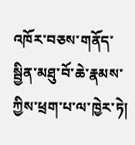འཁོར་བཅས་གནོད་སྦྱིན་མཐུ་བོ་ཆེ་རྣམས་ཀྱིས་ཕྲག་པ་ལ་ཁྱེར་ཏེ།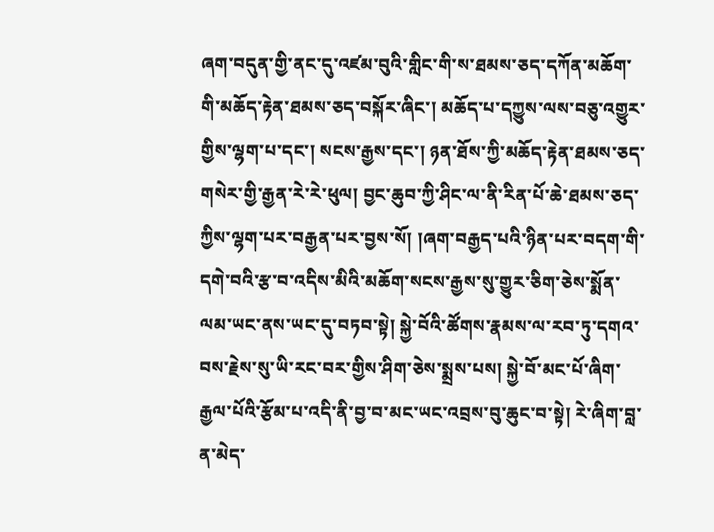ཞག་བདུན་གྱི་ནང་དུ་འཛམ་བུའི་གླིང་གི་ས་ཐམས་ཅད་དཀོན་མཆོག་གི་མཆོད་རྟེན་ཐམས་ཅད་བསྐོར་ཞིང་། མཆོད་པ་དཀྱུས་ལས་བཅུ་འགྱུར་གྱིས་ལྷག་པ་དང་། སངས་རྒྱས་དང་། ཉན་ཐོས་ཀྱི་མཆོད་རྟེན་ཐམས་ཅད་གསེར་གྱི་རྒྱན་རེ་རེ་ཕུལ། བྱང་ཆུབ་ཀྱི་ཤིང་ལ་ནི་རིན་པོ་ཆེ་ཐམས་ཅད་ཀྱིས་ལྷག་པར་བརྒྱན་པར་བྱས་སོ། །ཞག་བརྒྱད་པའི་ཉིན་པར་བདག་གི་དགེ་བའི་རྩ་བ་འདིས་མིའི་མཆོག་སངས་རྒྱས་སུ་གྱུར་ཅིག་ཅེས་སྨོན་ལམ་ཡང་ནས་ཡང་དུ་བཏབ་སྟེ། སྐྱེ་བོའི་ཚོགས་རྣམས་ལ་རབ་ཏུ་དགའ་བས་རྗེས་སུ་ཡི་རང་བར་གྱིས་ཤིག་ཅེས་སྨྲས་པས། སྐྱེ་བོ་མང་པོ་ཞིག་རྒྱལ་པོའི་རྩོམ་པ་འདི་ནི་བྱ་བ་མང་ཡང་འབྲས་བུ་ཆུང་བ་སྟེ། རེ་ཞིག་བླ་ན་མེད་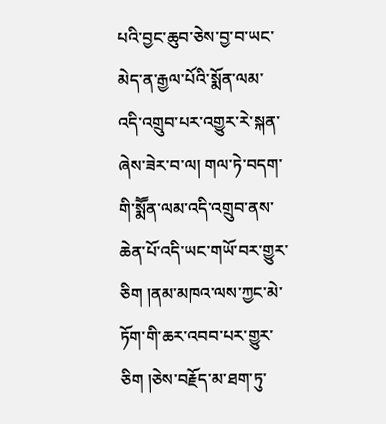པའི་བྱང་ཆུབ་ཅེས་བྱ་བ་ཡང་མེད་ན་རྒྱལ་པོའི་སྨོན་ལམ་འདི་འགྲུབ་པར་འགྱུར་རེ་སྐན་ཞེས་ཟེར་བ་ལ། གལ་ཏེ་བདག་གི་སྨཽན་ལམ་འདི་འགྲུབ་ནས་ཆེན་པོ་འདི་ཡང་གཡོ་བར་གྱུར་ཅིག །ནམ་མཁའ་ལས་ཀྱང་མེ་ཏོག་གི་ཆར་འབབ་པར་གྱུར་ཅིག །ཅེས་བརྗོད་མ་ཐག་ཏུ་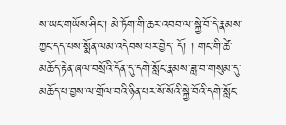ས་ཡང་གཡོས་ཤིང་། མེ་ཏོག་གི་ཆར་འབབ་ལ་སྐྱེ་བོ་དེ་རྣམས་ཀྱང་དད་པས་སྨོན་ལམ་འདེབས་པར་བྱེད་ དོ། ། གང་གི་ཚེ་མཆོད་རྟེན་ཞལ་བསྲོའི་དོན་དུ་དགེ་སློང་རྣམས་ཟླ་བ་གསུམ་དུ་མཆོད་པ་བྱས་ལ་གྲོལ་བའི་ཉིན་པར་སོ་སོའི་སྐྱེ་བོའི་དགེ་སློང་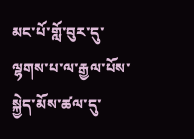མང་པོ་གློ་བུར་དུ་ལྷགས་པ་ལ་རྒྱལ་པོས་སྐྱེད་མོས་ཚལ་དུ་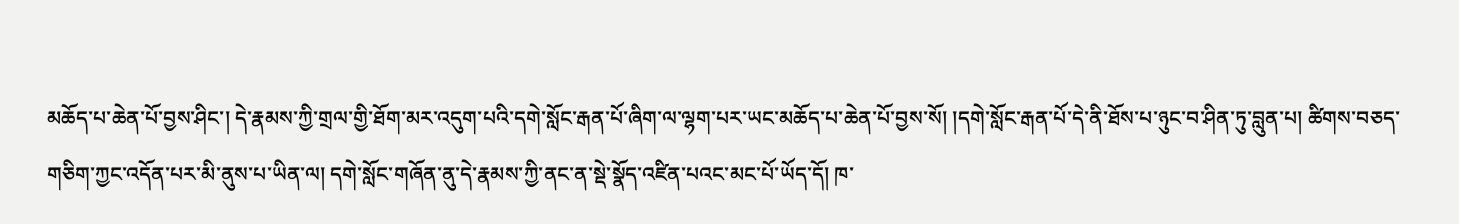མཆོད་པ་ཆེན་པོ་བྱས་ཤིང་། དེ་རྣམས་ཀྱི་གྲལ་གྱི་ཐོག་མར་འདུག་པའི་དགེ་སློང་རྒན་པོ་ཞིག་ལ་ལྷག་པར་ཡང་མཆོད་པ་ཆེན་པོ་བྱས་སོ། །དགེ་སློང་རྒན་པོ་དེ་ནི་ཐོས་པ་ཉུང་བ་ཤིན་ཏུ་བླུན་པ། ཚིགས་བཅད་གཅིག་ཀྱང་འདོན་པར་མི་ནུས་པ་ཡིན་ལ། དགེ་སློང་གཞོན་ནུ་དེ་རྣམས་ཀྱི་ནང་ན་སྡེ་སྣོད་འཛིན་པའང་མང་པོ་ཡོད་དོ། ཁ་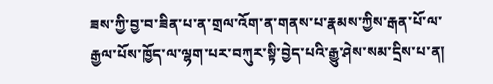ཟས་ཀྱི་བྱ་བ་ཟིན་པ་ན་གྲལ་འོག་ན་གནས་པ་རྣམས་ཀྱིས་རྒན་པོ་ལ་རྒྱལ་པོས་ཁྱོད་ལ་ལྷག་པར་བཀུར་སྟི་བྱེད་པའི་རྒྱུ་ཤེས་སམ་དྲིས་པ་ན།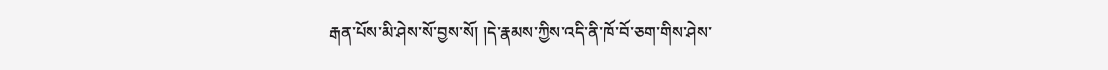རྒན་པོས་མི་ཤེས་སོ་བྱས་སོ། །དེ་རྣམས་ཀྱིས་འདི་ནི་ཁོ་བོ་ཅག་གིས་ཤེས་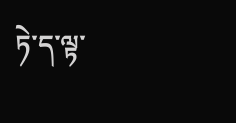ཏེ་ད་ལྟ་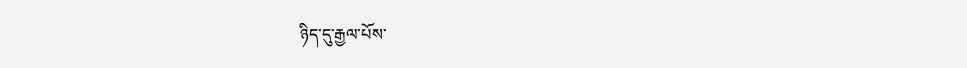ཉིད་དུ་རྒྱལ་པོས་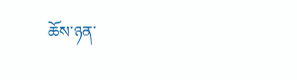ཆོས་ཉན་